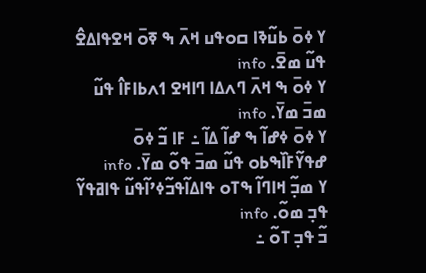ߌ ߦߋ߫ ߕߎ߬ߢߊ ߛߋߟߎ ߞߍ߫ ߒ ߧߋ߫ ߞߐߟߊߡߐ߮ ߟߎ߬ ߘߐ߫. info
ߌ ߦߋ߫ ߒ ߞߍ߫ ߣߍߡߊ ߣߊߞߐ ߗߍߕߊߓߊ߮ ߟߎ߬ ߘߏ߫ ߘߌ߫. info
ߌ ߦߋ߫ ߦߝߊ߬ ߒ ߝߊ߬ ߡߊ߬ ߸ ߓߊ ߏ߬ ߦߋ߫ ߝߟߌ߬ߓߊ߰ߒߕߋ ߟߎ߬ ߘߏ߫ ߟߋ߬ ߘߌ߫. info
ߌ ߘߏ߲߬ ߞߊߣߊ߬ ߒߠߋ ߟߊߡߊ߬ߟߏ߬ߦߴߊ߬ߟߎ߬ ߟߊߥߟߌ߬ ߟߏ߲ ߘߋ߬. info
ߏ߬ ߟߏ߲ ߠߋ߬ ߸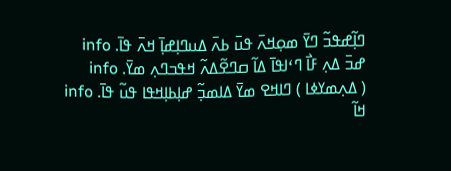ߣߊ߲߬ߝߟߏ߬ ߣߌ߫ ߘߋ߲ߞߍ߫ ߟߎ߫ ߕߍ߫ ߡߎߣߊ߲ߝߊ߲߫ ߞߍ߫ ߟߊ߫. info
ߝߏ߫ ߡߍ߲ ߓߊ߯ ߣߵߊߟߊ߫ ߡߊ߬ ߛߣߐ߬ߡߍ߬ ߞߟߏߣߍ߲ ߘߌ߫. info
( ߡߍ߲ߘߌߦߊ ) ߣߊߞߐ ߘߌ߫ ߡߊߘߏ߲߬ ߝߊ߲ߕߊ߲ߞߟߊ ߟߎ߬ ߟߊ߫. info
ߞߊ߬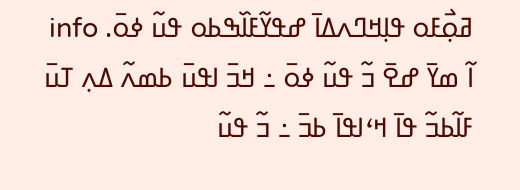ߥߋ߲߯ߓߋ ߟߊ߲ߞߣߍߡߊ߫ ߝߟߌ߬ߓߊ߰ߒߕߋ ߟߎ߬ ߦߋ߫. info
ߊ߬ ߘߌ߫ ߝߐ߫ ߏ߬ ߟߎ߬ ߦߋ߫ ߸ ߞߏ߫ ߊߟߎ߫ ߕߘߍ߬ ߡߍ߲ ߠߎ߫ ߓߊ߬ߕߏ߬ ߟߊ߫ ߞߵߊߟߊ߫ ߕߏ߫ ߸ ߏ߬ ߟߎ߬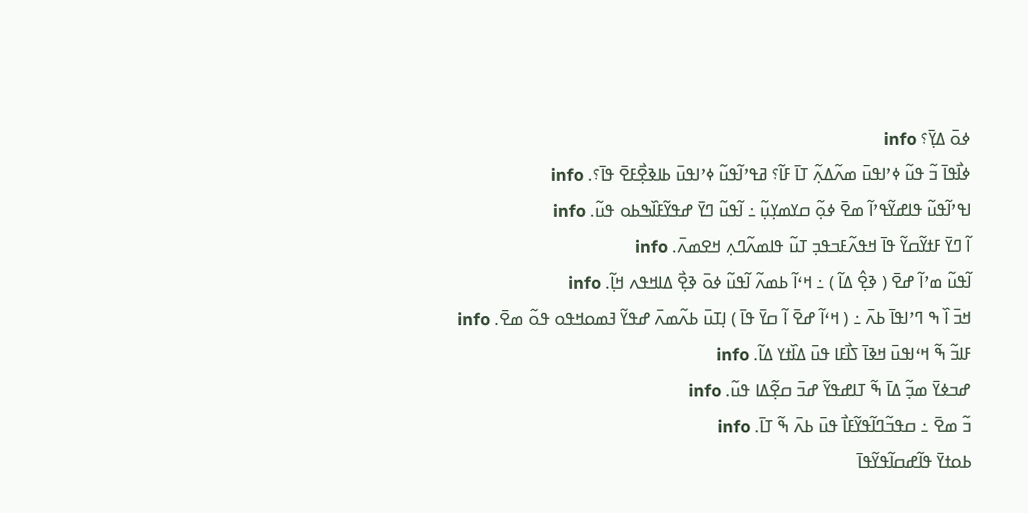ߦߋ߫ ߡߌ߲߫؟ info
ߦߊ߯ߟߊ߫ ߏ߬ ߟߎ߬ ߦߴߊߟߎ߫ ߘߍ߬ߡߍ߲߬ ߠߊ߫ ߓߊ߬؟ ߥߟߴߊ߬ߟߎ߬ ߦߴߊߟߎ߫ ߕߊߢߐ߲߯ߓߐ߫ ߟߊ߫؟. info
ߊߟߴߊ߬ߟߎ߬ ߟߊߝߌ߬ߟߴߊ߬ ߘߐ߫ ߦߋ߲߬ ߛߌߘߌ߲ߎ߲߬ ߸ ߊ߬ߟߎ߬ ߣߌ߫ ߝߟߌ߬ߓߊ߰ߒߕߋ ߟߎ߬. info
ߊ߬ ߣߌ߫ ߓߙߌ߬ߛߌ߬ ߟߊ߫ ߞߟߍ߬ߓߏߟߏ߲ ߠߎ߬ ߟߊߘߍ߬ߣߍ߲ ߞߐߘߍ߫. info
ߊ߬ߟߎ߬ ߘߴߊ߬ ߝߐ߫ ( ߢߐ߲߮ ߡߊ߬ ) ߸ ߞߵߊ߬ ߕߘߍ߬ ߊ߬ߟߎ߬ ߦߋ߫ ߢߐ߲߯ ߡߊߞߟߍ ߞߊ߲߬. info
ߞߏ߫ ߊ߰ ߒ ߣߴߊߟߊ߫ ߕߍ߫ ߸ ( ߞߵߊ߬ ߝߐ߫ ߊ߬ ߛߌ߫ ߟߊ߫ ) ߊ߲ߠߎ߫ ߕߍ߬ߘߍ߫ ߝߟߌ߬ ߔߘߋߞߟߋ ߟߋ߬ ߘߐ߫. info
ߓߊߏ߬ ߒ߬ ߞߵߊߟߎ߫ ߞߢߊ߫ ߖߊ߯ߓߊ ߟߎ߫ ߡߊ߰ߙߌ ߡߊ߬. info
ߝߏߦߌ߫ ߘߏ߲߬ ߡߊ߫ ߒ߬ ߠߊߝߟߌ߬ ߝߏ߫ ߛߐ߲߬ߡߊ ߟߎ߬. info
ߏ߬ ߘߐ߫ ߸ ߛߟߏ߬ߣߊ߬ߟߌ߬ߓߊ߯ ߟߎ߫ ߕߍ߫ ߒ߬ ߠߊ߫. info
ߕߋߙߌ߫ ߟߊ߬ߝߛߊ߬ߟߌ߬ߟߊ߫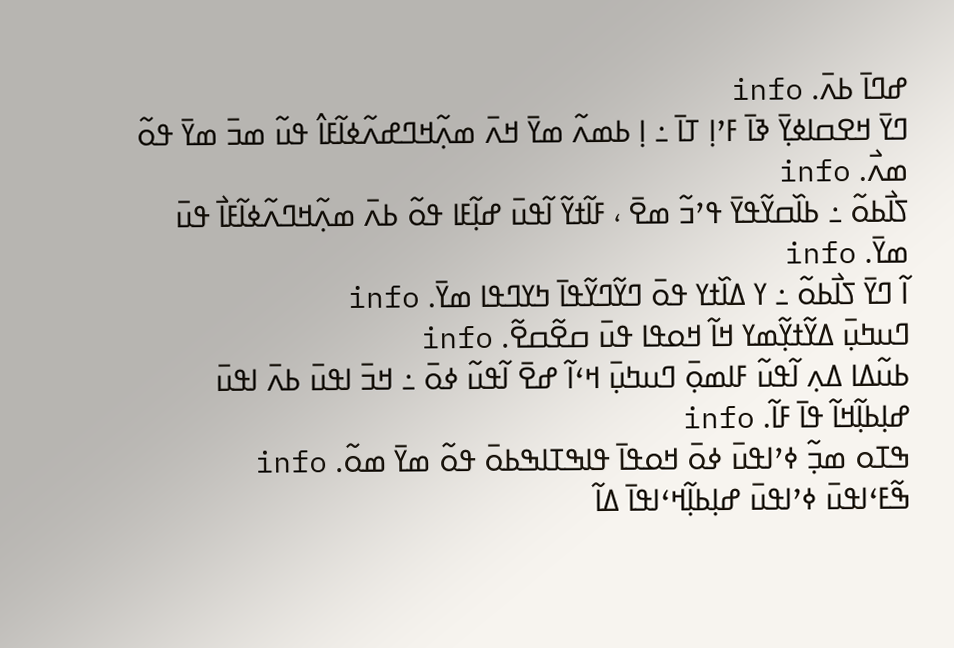ߝߣߊ߫ ߕߍ߫. info
ߣߌ߫ ߞߐߛߊߦߌ߲߫ ߢߊ߫ ߓߴߊ߲ ߠߊ߫ ߸ ߊ߲ ߕߘߍ߬ ߘߌ߫ ߞߍ߫ ߘߍ߲߬ߞߣߝߍ߬ߦߊ߬ߓߊ߮ ߟߎ߬ ߘߏ߫ ߘߌ߫ ߟߋ߬ ߘߍ߯. info
ߖߊ߯ߕߋ߬ ߸ ߕߊ߰ߛߌ߬ߟߌ߫ ߟߴߏ߬ ߘߐ߫ ، ߓߊ߬ߙߌ߬ ߊ߬ߟߎ߫ ߝߊ߲߬ߓߊ ߟߋ߬ ߕߍ߫ ߘߍ߲߬ߞߣߍ߬ߦߊ߬ߓߊ߯ ߟߎ߫ ߘߌ߫. info
ߊ߬ ߣߌ߫ ߖߊ߯ߕߋ߬ ߸ ߌ ߡߊ߰ߙߌ ߟߋ߫ ߣߌ߬ߣߌ߬ߟߊ߫ ߤߌߣߟߊ ߘߌ߫. info
ߣߎߤߎ߲߫ ߡߌ߬ߙߌ߲߬ߘߌ ߞߊ߬ ߞߋߟߊ ߟߎ߫ ߛߐ߬ߛߐ߬. info
ߕߎ߬ߡߊ ߡߍ߲ ߊ߬ߟߎ߬ ߓߊߘߋ߲߫ ߣߎߤߎ߲߫ ߞߵߊ߬ ߝߐ߫ ߊ߬ߟߎ߬ ߦߋ߫ ߸ ߞߏ߫ ߊߟߎ߫ ߕߍ߫ ߊߟߎ߫ ߝߊ߲ߕߊ߲߬ߞߊ߬ ߟߊ߫ ߓߊ߬. info
ߒߠߋ ߘߏ߲߬ ߦߴߊߟߎ߫ ߦߋ߫ ߞߋߟߊ߫ ߟߊߒߠߊߒߕߋ߫ ߟߋ߬ ߘߌ߫ ߘߋ߬. info
ߒ߬ߓߵߊߟߎ߫ ߦߴߊߟߎ߫ ߝߊ߲ߕߊ߲߬ߞߵߊߟߊ߫ ߡߊ߬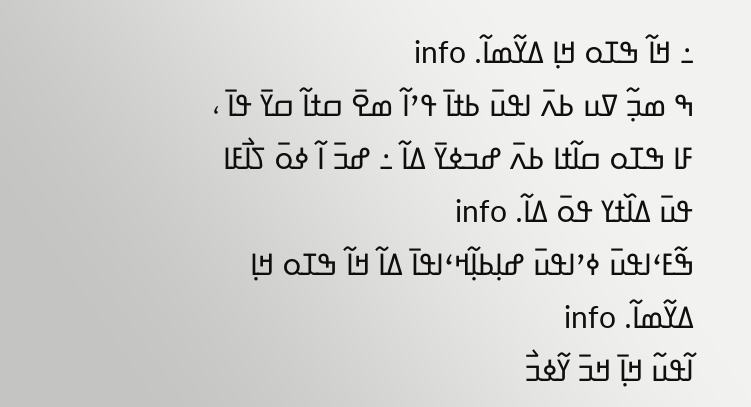߸ ߞߊ߬ ߒߠߋ ߞߊ߲ ߡߌ߬ߘߊ߬. info
ߒ ߘߏ߲߬ ߜߎ ߕߍ߫ ߊߟߎ߫ ߕߙߊ߫ ߟߴߊ߬ ߘߐ߫ ߛߙߊ߬ ߛߌ߫ ߟߊ߫ ، ߓߊ ߒߠߋ ߛߊ߬ߙߊ ߕߍ߫ ߝߏߦߌ߫ ߡߊ߬ ߸ ߝߏ߫ ߊ߬ ߦߋ߫ ߖߊ߯ߓߊ ߟߎ߫ ߡߊ߰ߙߌ ߟߋ߫ ߡߊ߬. info
ߒ߬ߓߵߊߟߎ߫ ߦߴߊߟߎ߫ ߝߊ߲ߕߊ߲߬ߞߵߊߟߊ߫ ߡߊ߬ ߞߊ߬ ߒߠߋ ߞߊ߲ ߡߌ߬ߘߊ߬. info
ߊ߬ߟߎ߬ ߞߊ߲߫ ߞߏ߫ ߌ߬ߦߏ߯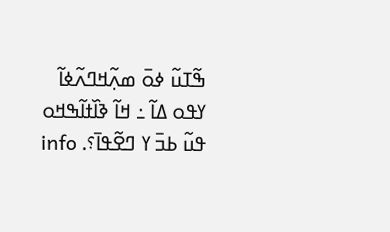ߒ߬ߠߎ߬ ߦߋ߫ ߘߍ߲߬ߞߣߍ߬ߦߊ߬ ߌߟߋ ߡߊ߬ ߸ ߞߊ߬ ߢߊ߰ߙߊ߬ߒߞߋ ߟߎ߬ ߕߏ߫ ߌ ߣߐ߬ߟߊ߫؟. info